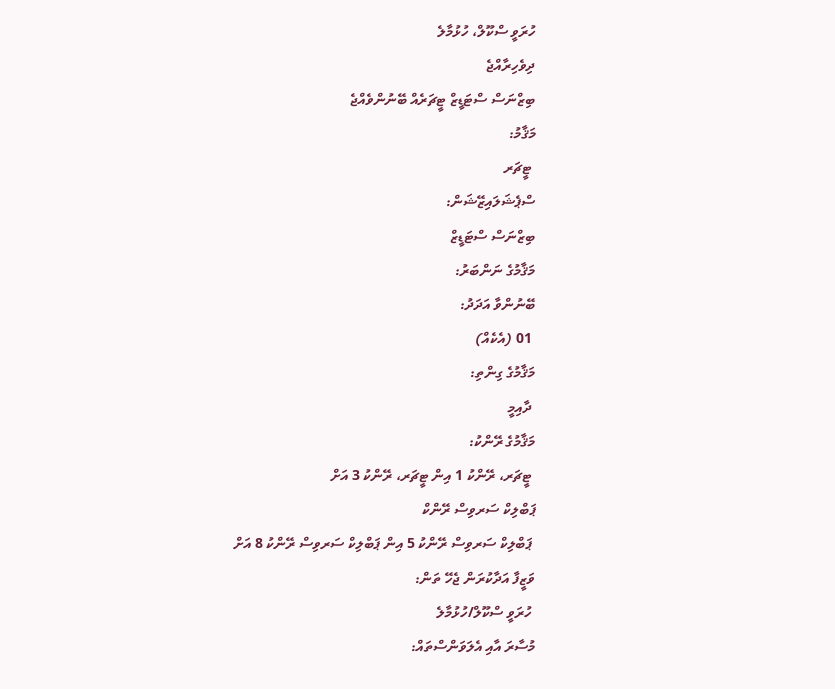ހުރަވީ ސްކޫލް، ހުޅުމާލެ
ދިވެހިރާއްޖެ
ބިޒްނަސް ސްޓަޑީޒް ޓީޗަރެއް ބޭނުންވެއްޖެ
މަޤާމު:
 ޓީޗަރ
ސްޕެޝަލައިޒޭޝަން:
ބިޒްނަސް ސްޓަޑީޒް
މަޤާމުގެ ނަންބަރު:
ބޭނުންވާ އަދަދު:
 01 (އެކެއް)
މަޤާމުގެ ގިންތި:
 ދާއިމީ
މަޤާމުގެ ރޭންކު:
 ޓީޗަރ، ރޭންކު 1 އިން ޓީޗަރ، ރޭންކު 3 އަށް
ޕަބްލިކް ސަރވިސް ރޭންކް
 ޕަބްލިކް ސަރވިސް ރޭންކު 5 އިން ޕަބްލިކް ސަރވިސް ރޭންކު 8 އަށް
ވަޒީފާ އަދާކުރަން ޖެހޭ ތަން:
 ހުރަވީ ސްކޫލް/ހުޅުމާލެ
މުސާރަ އާއި އެލަވަންސްތައް: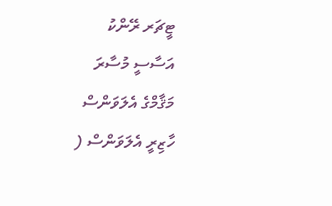ޓީޗަރ ރޭންކު
އަސާސީ މުސާރަ
މަޤާމްގެ އެލަވަންސް
ހާޒިރީ އެލަވަންސް (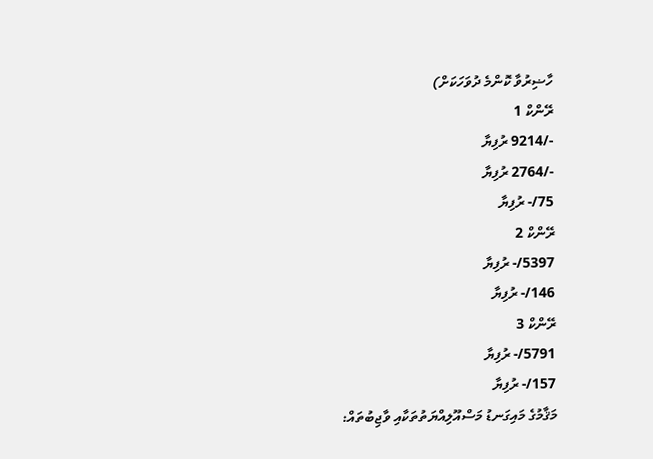ހާޟިރުވާ ކޮންމެ ދުވަހަކަށް)
ރޭންކް 1
-/9214 ރުފިޔާ
-/2764 ރުފިޔާ
75/- ރުފިޔާ
ރޭންކް 2
5397/- ރުފިޔާ
146/- ރުފިޔާ
ރޭންކް 3
5791/- ރުފިޔާ
157/- ރުފިޔާ
މަޤާމުގެ މައިގަނޑު މަސްއޫލިއްޔަތުތަކާއި ވާޖިބުތައް: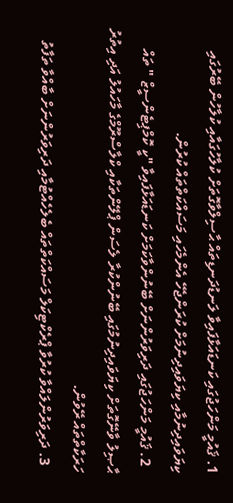1. ޤައުމީ މަންހަޖުގައި ކަނޑައަޅާފައިވާ ލަނޑުދަނޑިތައް ޙާސިލްވާގޮތަށް ކުލާހުގައާއި ކުލާހުން ބޭރުގައި ކިޔަވައިދިނުމާއި ކިޔަވައިދިނުމަށް ކުރަންޖެހޭ އެންމެހައި މަސައްކަތްތައް ކުރުން.
  2. ޤައުމީ މަންހަޖުގައި ދަރިވަރުންނަށް ބޭނުންވާކަމަށް ކަނޑައަޅާފައިވާ "ކީ ކޮމްޕިޓެންސީޒް " ތައް ޙާޞިލު ވާނޭގޮތަށް ކިޔަވައިދިނުމުގައި ބޭނުންކުރާ ލެސަން ޕްލޭންތަކާއި ކްލާސްރޫމްގެ މާހައުލު އަދި އިތުރު ހަރަކާތްތައް ރޭވުން.
  3. ދަރިވަރުންލައްވާ ކުރުވާ ޕްރެކްޓިކަލް މަސައްކަތްތައް ބެލެހެއްޓުމާއި ދަރިވަރުންނަށް ބާއްވާ ތަފާތު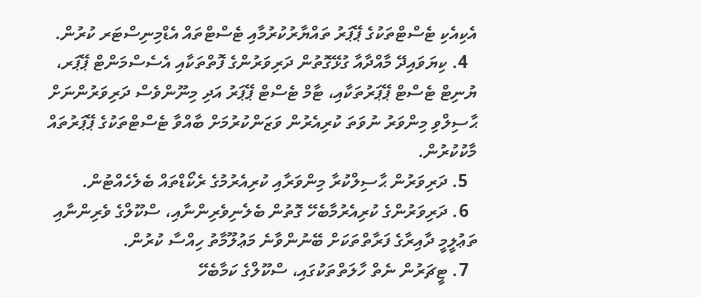އެކިއެކި ޓެސްޓްތަކުގެ ޕޭޕަރު ތައްޔާރުކުރުމާއި ޓެސްޓްތައް އެޑްމިނިސްޓަރ ކުރުން.
  4. ކިޔަވައިދޭ މާއްދާއާ ގުޅޭގޮތުން ދަރިވަރުންގެ ފޮތްތަކާއި އެސެސްމަންޓް ޕޭޕަރ، ޔުނިޓް ޓެސްޓް ޕޭޕަރުތަކާއި، ޓާމް ޓެސްޓް ޕޭޕަރު އަދި މިނޫންވެސް ދަރިވަރުންނަށް ޙާސިލްވި މިންވަރު ނުވަތަ ކުރިއެރުން ވަޒަންކުރުމަށް ބާއްވާ ޓެސްޓްތަކުގެ ޕޭޕަރުތައް މާކުކުރުން.
  5. ދަރިވަރުން ޙާސިލްކުރާ މިންވަރާއި ކުރިއެރުމުގެ ރެކޯޑްތައް ބެލެހެއްޓުން.
  6. ދަރިވަރުންގެ ކުރިއެރުމާބެހޭ ގޮތުން ބެލެނިވެރިންނާއި، ސްކޫލްގެ ވެރިންނާއި ތަޢުލީމީ ދާއިރާގެ ފަރާތްތަކަށް ބޭނުންވާނެ މަޢުލޫމާތު ހިއްސާ ކުރުން.
  7. ޓީޗަރުން ނެތް ހާލަތްތަކުގައި، ސްކޫލްގެ ކަމާބެހޭ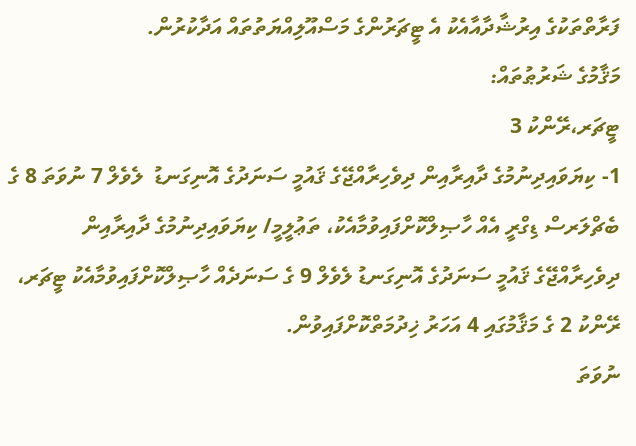ފަރާތްތަކުގެ އިރުޝާދާއާއެކު އެ ޓީޗަރުންގެ މަސްއޫލިއްޔަތުތައް އަދާކުރުން.
މަޤާމުގެ ޝަރުޠުތައް:
ޓީޗަރ،ރޭންކު 3
1- ކިޔަވައިދިނުމުގެ ދާއިރާއިން ދިވެހިރާއްޖޭގެ ޤައުމީ ސަނަދުގެ އޮނިގަނޑު  ލެވެލް 7 ނުވަތަ 8 ގެ ބެޗްލަރސް ޑިގްރީ އެއް ހާޞިލްކޮށްފައިވުމާއެކު، ތަޢުލީމީ/ ކިޔަވައިދިނުމުގެ ދާއިރާއިން ދިވެހިރާއްޖޭގެ ޤައުމީ ސަނަދުގެ އޮނިގަނޑު ލެވެލް 9 ގެ ސަނަދެއް ހާޞިލްކޮށްފައިވުމާއެކު ޓީޗަރ، ރޭންކު 2 ގެ މަޤާމުގައި 4 އަހަރު ޚިދުމަތްކޮށްފައިވުން.
ނުވަތަ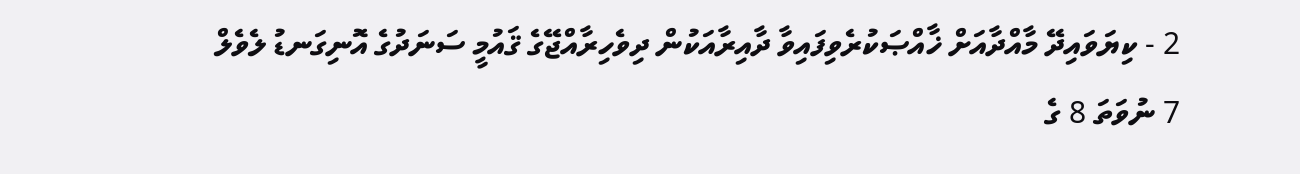2 - ކިޔަވައިދޭ މާއްދާއަށް ޚާއްޞަކުރެވިފައިވާ ދާއިރާއަކުން ދިވެހިރާއްޖޭގެ ޤައުމީ ސަނަދުގެ އޮނިގަނޑު ލެވެލް 7 ނުވަތަ 8 ގެ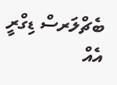ބެޗްލަރސް ޑިގްރީ އެއް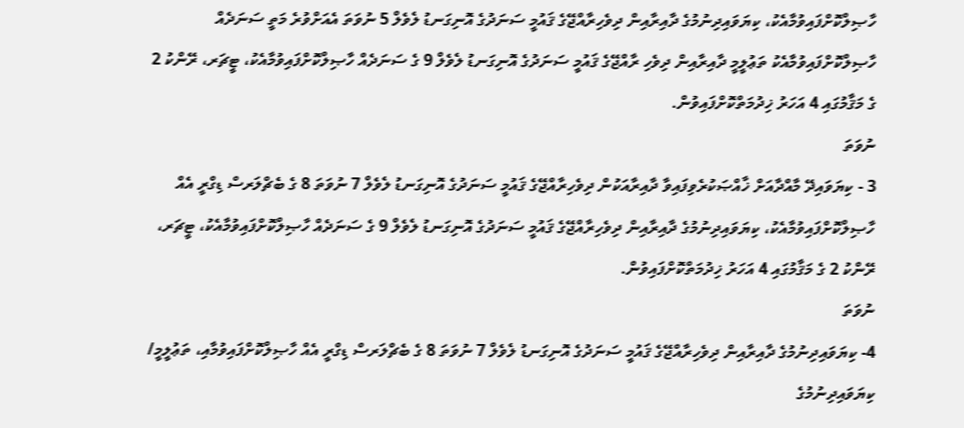ހާޞިލްކޮށްފައިވުމާއެކު، ކިޔަވައިދިނުމުގެ ދާއިރާއިން ދިވެހިރާއްޖޭގެ ޤައުމީ ސަނަދުގެ އޮނިގަނޑު ލެވެލް 5 ނުވަތަ އެއަށްވުރެ މަތީ ސަނަދެއް ހާޞިލްކޮށްފައިވުމާއެކު ތަޢުލީމީ ދާއިރާއިން ދިވެހި ރާއްޖޭގެ ޤައުމީ ސަނަދުގެ އޮނިގަނޑު ލެވެލް 9 ގެ ސަނަދެއް ހާޞިލްކޮށްފައިވުމާއެކު، ޓީޗަރ، ރޭންކު 2 ގެ މަޤާމުގައި 4 އަހަރު ޚިދުމަތްކޮށްފައިވުން.
ނުވަތަ
3 - ކިޔަވައިދޭ މާއްދާއަށް ޚާއްޞަކުރެވިފައިވާ ދާއިރާއަކުން ދިވެހިރާއްޖޭގެ ޤައުމީ ސަނަދުގެ އޮނިގަނޑު ލެވެލް 7 ނުވަތަ 8 ގެ ބެޗްލަރސް ޑިގްރީ އެއް ހާޞިލްކޮށްފައިވުމާއެކު، ކިޔަވައިދިނުމުގެ ދާއިރާއިން ދިވެހިރާއްޖޭގެ ޤައުމީ ސަނަދުގެ އޮނިގަނޑު ލެވެލް 9 ގެ ސަނަދެއް ހާޞިލްކޮށްފައިވުމާއެކު، ޓީޗަރ، ރޭންކު 2 ގެ މަޤާމުގައި 4 އަހަރު ޚިދުމަތްކޮށްފައިވުން.
ނުވަތަ
4- ކިޔަވައިދިނުމުގެ ދާއިރާއިން ދިވެހިރާއްޖޭގެ ޤައުމީ ސަނަދުގެ އޮނިގަނޑު ލެވެލް 7 ނުވަތަ 8 ގެ ބެޗްލަރސް ޑިގްރީ އެއް ހާޞިލްކޮށްފައިވުމާއި، ތަޢުލީމީ/ ކިޔަވައިދިނުމުގެ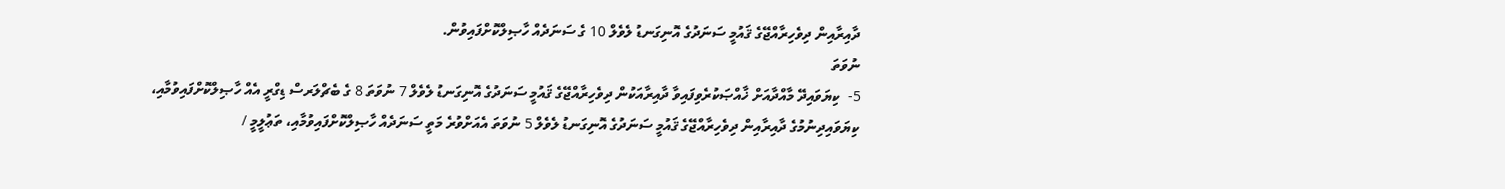ދާއިރާއިން ދިވެހިރާއްޖޭގެ ޤައުމީ ސަނަދުގެ އޮނިގަނޑު ލެވެލް 10 ގެ ސަނަދެއް ހާޞިލްކޮށްފައިވުން.
ނުވަތަ
5-  ކިޔަވައިދޭ މާއްދާއަށް ޚާއްޞަކުރެވިފައިވާ ދާއިރާއަކުން ދިވެހިރާއްޖޭގެ ޤައުމީ ސަނަދުގެ އޮނިގަނޑު ލެވެލް 7 ނުވަތަ 8 ގެ ބެޗްލަރސް ޑިގްރީ އެއް ހާޞިލްކޮށްފައިވުމާއި، ކިޔަވައިދިނުމުގެ ދާއިރާއިން ދިވެހިރާއްޖޭގެ ޤައުމީ ސަނަދުގެ އޮނިގަނޑު ލެވެލް 5 ނުވަތަ އެއަށްވުރެ މަތީ ސަނަދެއް ހާޞިލްކޮށްފައިވުމާއި، ތަޢުލީމީ /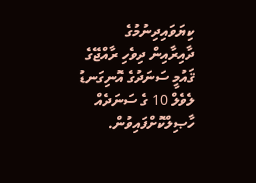ކިޔަވައިދިނުމުގެ ދާއިރާއިން ދިވެހި ރާއްޖޭގެ ޤައުމީ ސަނަދުގެ އޮނިގަނޑު ލެވެލް 10 ގެ ސަނަދެއް ހާޞިލްކޮށްފައިވުން.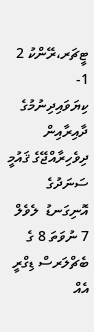ޓީޗަރ،ރޭންކު 2
1- ކިޔަވައިދިނުމުގެ ދާއިރާއިން ދިވެހިރާއްޖޭގެ ޤައުމީ ސަނަދުގެ އޮނިގަނޑު  ލެވެލް 7 ނުވަތަ 8 ގެ ބެޗްލަރސް ޑިގްރީ އެއް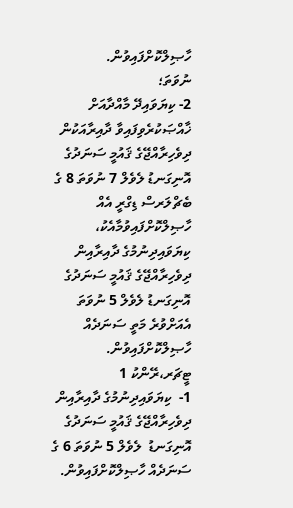ހާޞިލްކޮށްފައިވުން.
ނުވަތަ؛
2- ކިޔަވައިދޭ މާއްދާއަށް ޚާއްޞަކުރެވިފައިވާ ދާއިރާއަކުން ދިވެހިރާއްޖޭގެ ޤައުމީ ސަނަދުގެ އޮނިގަނޑު ލެވެލް 7 ނުވަތަ 8 ގެ ބެޗްލަރސް ޑިގްރީ އެއް ހާޞިލްކޮށްފައިވުމާއެކު، ކިޔަވައިދިނުމުގެ ދާއިރާއިން ދިވެހިރާއްޖޭގެ ޤައުމީ ސަނަދުގެ އޮނިގަނޑު ލެވެލް 5 ނުވަތަ އެއަށްވުރެ މަތީ ސަނަދެއް ހާޞިލްކޮށްފައިވުން.
ޓީޗަރ،ރޭންކު 1
1-  ކިޔަވައިދިނުމުގެ ދާއިރާއިން ދިވެހިރާއްޖޭގެ ޤައުމީ ސަނަދުގެ އޮނިގަނޑު  ލެވެލް 5 ނުވަތަ 6 ގެ ސަނަދެއް ހާޞިލްކޮށްފައިވުން.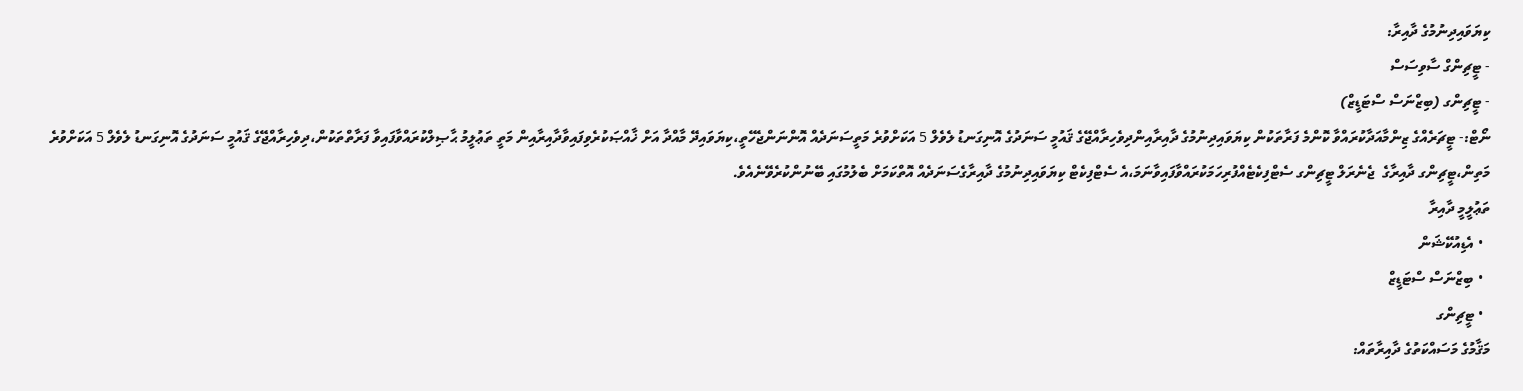ކިޔަވައިދިނުމުގެ ދާއިރާ:
- ޓީޗިންގް ސާވިސަސް
- ޓީޗިންގ (ބިޒްނަސް ސްޓަޑީޒް)
ނޯޓް:- ޓީޗަރެއްގެ ޒިންމާއަދާކުރައްވާ ކޮންމެ ފަރާތަކުން ކިޔަވައިދިނުމުގެ ދާއިރާއިންދިވެހިރާއްޖޭގެ ޤައުމީ ސަނަދުގެ އޮނިގަނޑު ލެވެލް 5 އަކަށްވުރެ މަތީސަނަދެއް އޮންނަންޖެހޭތީ،ކިޔަވައިދޭ މާއްދާ އަށް ޚާއްޞަކުރެވިފައިވާދާއިރާއިން މަތީ ތަޢުލީމު ޙާޞިލްކުރައްވާފައިވާ ފަރާތްތަކުން،ދިވެހިރާއްޖޭގެ ޤައުމީ ސަނަދުގެ އޮނިގަނޑު ލެވެލް 5 އަކަށްވުރެ މަތިން،ޓީޗިންގ ދާއިރާގެ  ޖެނެރަލް ޓީޗިންގ ސެޓްފިކެޓެއްފުރިހަމަކުރައްވާފައިވާނަމަ،އެ ސެޓްފިކެޓް ކިޔަވައިދިނުމުގެ ދާއިރާގެސަނަދެއް އޮތްކަމަށް ބެލުމުގައި ބޭނުންކުރެވޭނެއެވެ.
ތަޢުލީމީ ދާއިރާ
  • އެޑިއުކޭޝަން
  • ބިޒްނަސް ސްޓަޑީޒް
  • ޓީޗިންގ
މަޤާމުގެ މަސައްކަތުގެ ދާއިރާތައް: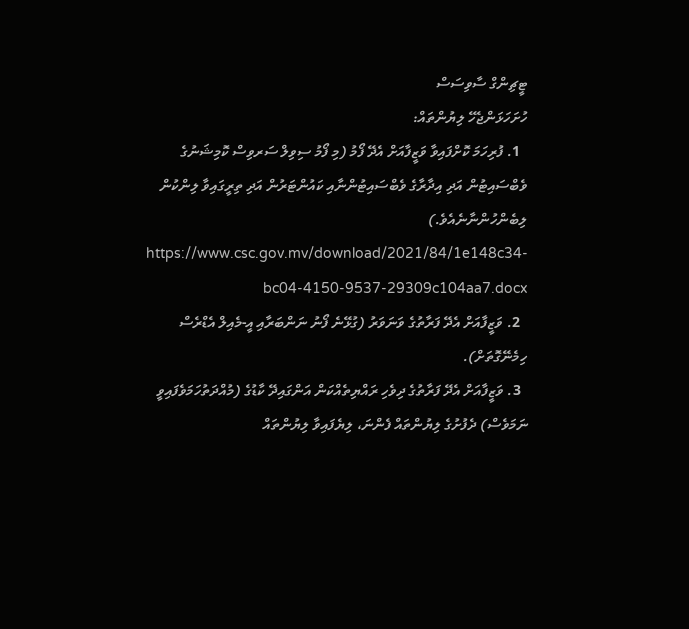ޓީޗިންގް ސާވިސަސް
ހުށަހަޅަންޖެހޭ ލިޔުންތައް:
  1. ފުރިހަމަ ކޮށްފައިވާ ވަޒީފާއަށް އެދޭ ފޯމު (މި ފޯމު ސިވިލް ސަރވިސް ކޮމިޝަނުގެ ވެބްސައިޓުން އަދި އިދާރާގެ ވެބްސައިޓުންނާއި ކައުންޓަރުން އަދި ތިރީގައިވާ ލިންކުން ލިބެންހުންނާނެއެވެ.) https://www.csc.gov.mv/download/2021/84/1e148c34-bc04-4150-9537-29309c104aa7.docx
  2. ވަޒީފާއަށް އެދޭ ފަރާތުގެ ވަނަވަރު (ގުޅޭނެ ފޯނު ނަންބަރާއި އީ-މެއިލް އެޑްރެސް ހިމެނޭގޮތަށް).
  3. ވަޒީފާއަށް އެދޭ ފަރާތުގެ ދިވެހި ރައްޔިތެއްކަން އަންގައިދޭ ކާޑުގެ (މުއްދަތުހަމަވެފައިވީ ނަމަވެސް) ދެފުށުގެ ލިޔުންތައް ފެންނަ، ލިޔެފައިވާ ލިޔުންތައް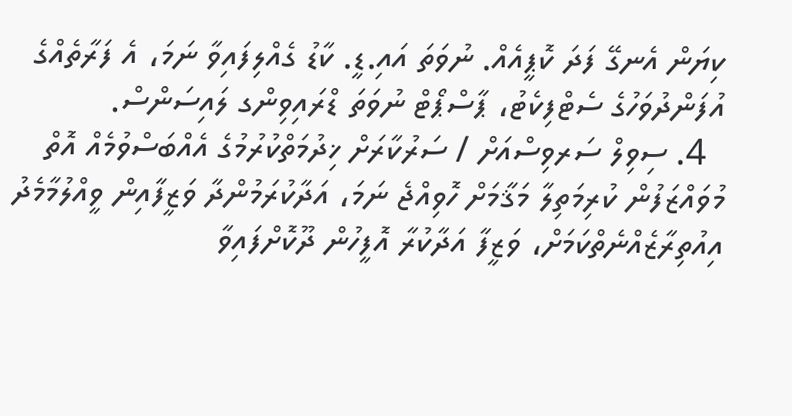ކިޔަން އެނގޭ ފަދަ ކޮޕީއެއް. ނުވަތަ އައި.ޑީ. ކާޑު ގެއްލިފައިވާ ނަމަ، އެ ފަރާތެއްގެ އުފަންދުވަހުގެ ސެޓްފިކެޓު، ޕާސްޕޯޓް ނުވަތަ ޑްރައިވިންގ ލައިސަންސް.
  4. ސިވިލް ސަރވިސްއަށް / ސަރުކާރަށް ޚިދުމަތްކުރުމުގެ އެއްބަސްވުމެއް އޮތް މުވައްޒަފުން ކުރިމަތިލާ މަޤާމަށް ހޮވިއްޖެ ނަމަ، އަދާކުރަމުންދާ ވަޒީފާއިން ވީއްލުމާމެދު އިއުތިރާޒެއްނެތްކަމަށް، ވަޒީފާ އަދާކުރާ އޮފީހުން ދޫކޮށްފައިވާ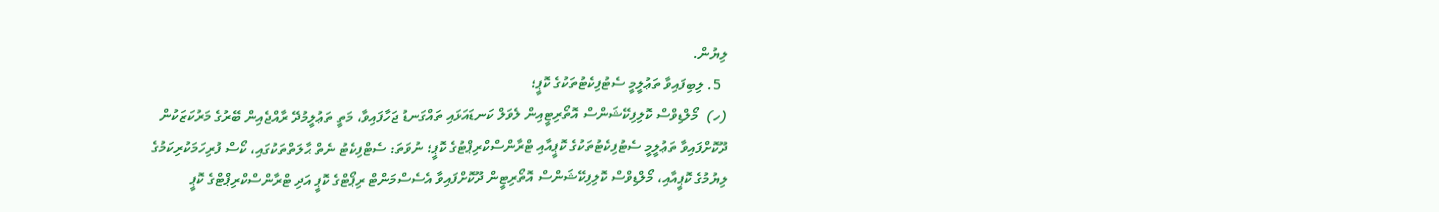ލިޔުން.
  5. ލިބިފައިވާ ތަޢުލީމީ ސެޓުފިކެޓުތަކުގެ ކޮޕީ؛
(ހ)  މޯލްޑިވްސް ކޮލިފިކޭޝަންސް އޮތޯރިޓީއިން ލެވަލް ކަނޑައަޅައި ތައްގަނޑު ޖަހާފައިވާ، މަތީ ތަޢުލީމުދޭ ރާއްޖެއިން ބޭރުގެ މަރުކަޒަކުން ދޫކޮށްފައިވާ ތަޢުލީމީ ސެޓުފިކެޓުތަކުގެ ކޮޕީއާއި ޓްރާންސްކްރިޕްޓުގެ ކޮޕީ؛ ނުވަތަ: ސެޓްފިކެޓު ނެތް ޙާލަތްތަކުގައި، ކޯސް ފުރިހަމަކުރިކަމުގެ ލިޔުމުގެ ކޮޕީއާއި، މޯލްޑިވްސް ކޮލިފިކޭޝަންސް އޮތޯރިޓީން ދޫކޮށްފައިވާ އެސެސްމަންޓް ރިޕޯޓްގެ ކޮޕީ އަދި ޓްރާންސްކްރިޕްޓްގެ ކޮޕީ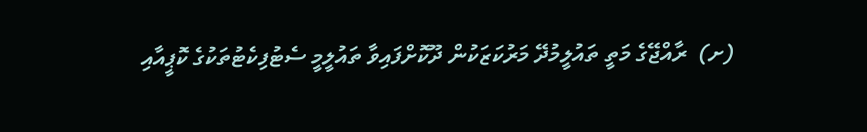(ށ)  ރާއްޖޭގެ މަތީ ތައުލީމުދޭ މަރުކަޒަކުން ދޫކޮށްފައިވާ ތައުލީމީ ސެޓުފިކެޓުތަކުގެ ކޮޕީއާއި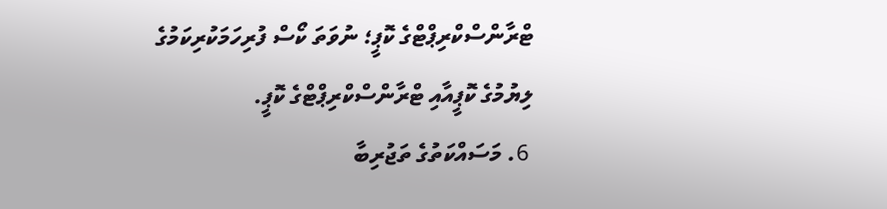ޓްރާންސްކްރިޕްޓްގެ ކޮޕީ؛ ނުވަތަ ކޯސް ފުރިހަމަކުރިކަމުގެ ލިޔުމުގެ ކޮޕީއާއި ޓްރާންސްކްރިޕްޓްގެ ކޮޕީ.
 6. މަސައްކަތުގެ ތަޖުރިބާ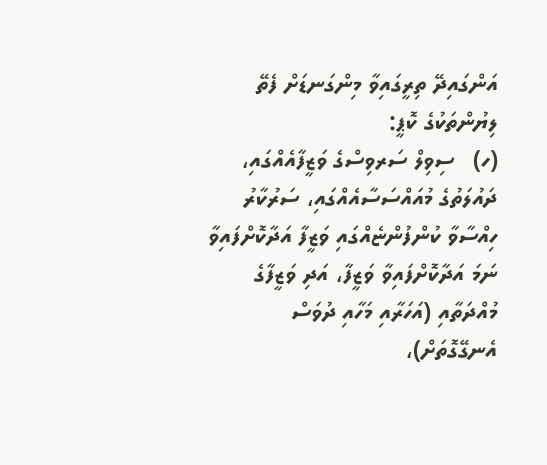އަންގައިދޭ ތިރީގައިވާ މިންގަނޑަށް ފެތޭ ލިޔުންތަކުގެ ކޮޕީ:
(ހ)   ސިވިލް ސަރވިސްގެ ވަޒީފާއެއްގައި، ދައުލަތުގެ މުއައްސަސާއެއްގައި، ސަރުކާރު ހިއްސާވާ ކުންފުންޏެއްގައި ވަޒީފާ އަދާކޮށްފައިވާ ނަމަ އަދާކޮށްފައިވާ ވަޒީފާ، އަދި ވަޒީފާގެ މުއްދަތާއި (އަހަރާއި މަހާއި ދުވަސް އެނގޭގޮތަށް)،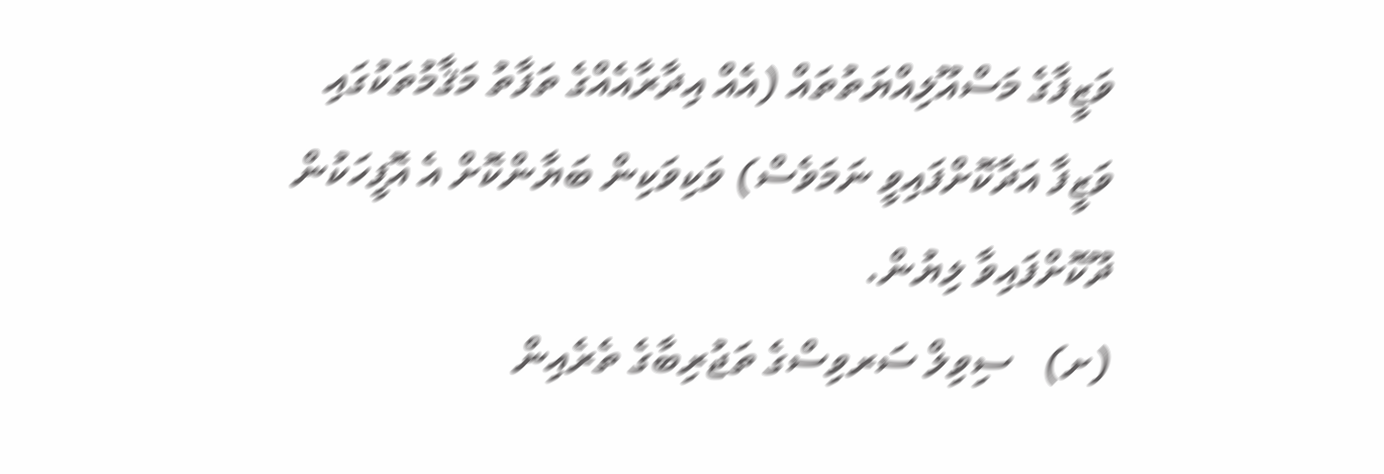ވަޒީފާގެ މަސްއޫލިއްޔަތުތައް (އެއް އިދާރާއެއްގެ ތަފާތު މަޤާމުތަކުގައި ވަޒީފާ އަދާކޮށްފައިވީ ނަމަވެސް) ވަކިވަކިން ބަޔާންކޮށް އެ އޮފީހަކުން ދޫކޮށްފައިވާ ލިޔުން.
(ށ)   ސިވިލް ސަރވިސްގެ ތަޖުރިބާގެ ތެރެއިން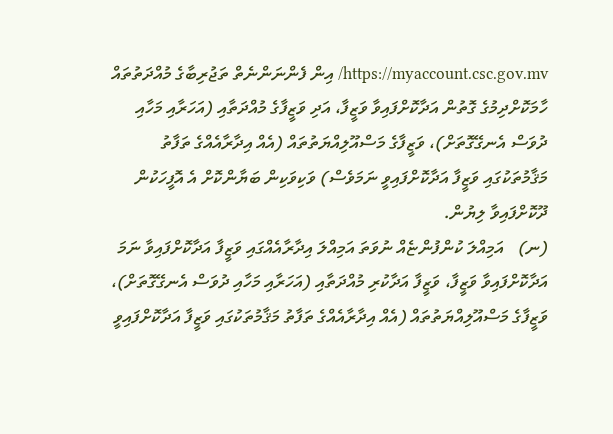https://myaccount.csc.gov.mv/ އިން ފެންނަންނެތް ތަޖުރިބާގެ މުއްދަތުތައް ހާމަކޮށްދިމުގެ ގޮތުން އަދާކޮށްފައިވާ ވަޒީފާ، އަދި ވަޒީފާގެ މުއްދަތާއި (އަހަރާއި މަހާއި ދުވަސް އެނގޭގޮތަށް)، ވަޒީފާގެ މަސްއޫލިއްޔަތުތައް (އެއް އިދާރާއެއްގެ ތަފާތު މަޤާމުތަކުގައި ވަޒީފާ އަދާކޮށްފައިވީ ނަމަވެސް) ވަކިވަކިން ބަޔާންކޮށް އެ އޮފީހަކުން ދޫކޮށްފައިވާ ލިޔުން.
(ނ)   އަމިއްލަ ކުންފުންޏެއް ނުވަތަ އަމިއްލަ އިދާރާއެއްގައި ވަޒީފާ އަދާކޮށްފައިވާ ނަމަ އަދާކޮށްފައިވާ ވަޒީފާ، ވަޒީފާ އަދާކުރި މުއްދަތާއި (އަހަރާއި މަހާއި ދުވަސް އެނގޭގޮތަށް)، ވަޒީފާގެ މަސްއޫލިއްޔަތުތައް (އެއް އިދާރާއެއްގެ ތަފާތު މަޤާމުތަކުގައި ވަޒީފާ އަދާކޮށްފައިވީ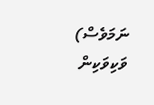ނަމަވެސް) ވަކިވަކިން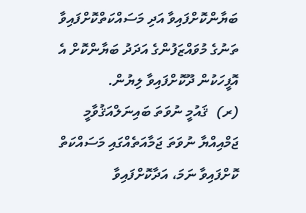ބަޔާންކޮށްފައިވާ އަދި މަސައްކަތްކޮށްފައިވާ ތަނުގެ މުވައްޒަފުންގެ އަދަދު ބަޔާންކޮށް އެ އޮފީހަކުން ދޫކޮށްފައިވާ ލިޔުން.
(ރ)  ޤައުމީ ނުވަތަ ބައިނަލްއަޤުވާމީ ޖަމްއިއްޔާ ނުވަތަ ޖަމާއަތެއްގައި މަސައްކަތް ކޮށްފައިވާ ނަމަ، އަދާކޮށްފައިވާ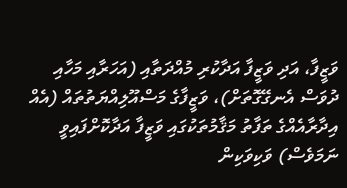ވަޒީފާ، އަދި ވަޒީފާ އަދާކުރި މުއްދަތާއި (އަހަރާއި މަހާއި ދުވަސް އެނގޭގޮތަށް)، ވަޒީފާގެ މަސްއޫލިއްޔަތުތައް (އެއް އިދާރާއެއްގެ ތަފާތު މަޤާމުތަކުގައި ވަޒީފާ އަދާކޮށްފައިވީ ނަމަވެސް) ވަކިވަކިން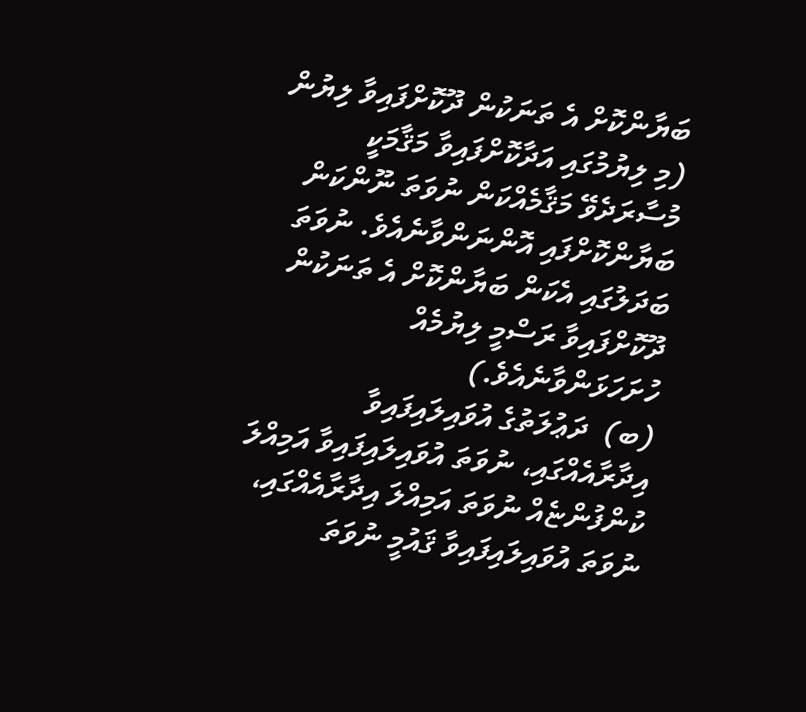ބަޔާންކޮށް އެ ތަނަކުން ދޫކޮށްފައިވާ ލިޔުން (މި ލިޔުމުގައި އަދާކޮށްފައިވާ މަޤާމަކީ މުސާރަދެވޭ މަޤާމެއްކަން ނުވަތަ ނޫންކަން ބަޔާންކޮށްފައި އޮންނަންވާނެއެވެ. ނުވަތަ ބަދަލުގައި އެކަން ބަޔާންކޮށް އެ ތަނަކުން ދޫކޮށްފައިވާ ރަސްމީ ލިޔުމެއް ހުށަހަޅަންވާނެއެވެ.)
(ބ)  ދަޢުލަތުގެ އުވައިލައިފައިވާ އިދާރާއެއްގައި، ނުވަތަ އުވައިލައިފައިވާ އަމިއްލަ ކުންފުންޏެއް ނުވަތަ އަމިއްލަ އިދާރާއެއްގައި، ނުވަތަ އުވައިލައިފައިވާ ޤައުމީ ނުވަތަ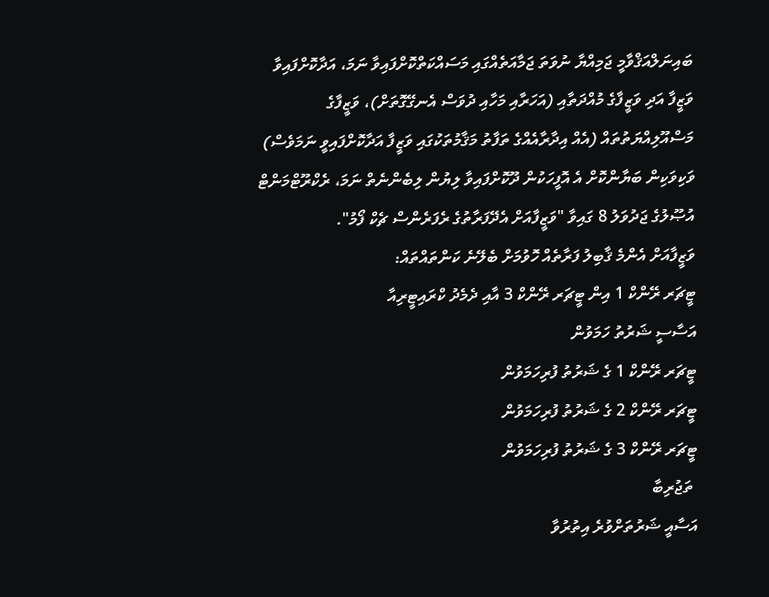ބައިނަލްއަޤްވާމީ ޖަމިއްޔާ ނުވަތަ ޖަމާއަތެއްގައި މަސައްކަތްކޮށްފައިވާ ނަމަ، އަދާކޮށްފައިވާ ވަޒީފާ އަދި ވަޒީފާގެ މުއްދަތާއި (އަހަރާއި މަހާއި ދުވަސް އެނގޭގޮތަށް)، ވަޒީފާގެ މަސްއޫލިއްޔަތުތައް (އެއް އިދާރާއެއްގެ ތަފާތު މަޤާމުތަކުގައި ވަޒީފާ އަދާކޮށްފައިވީ ނަމަވެސް) ވަކިވަކިން ބަޔާންކޮށް އެ އޮފީހަކުން ދޫކޮށްފައިވާ ލިޔުން ލިބެންނެތް ނަމަ، ރެކްރޫޓްމަންޓް އުޞޫލުގެ ޖަދުވަލު 8 ގައިވާ "ވަޒީފާއަށް އެދޭފަރާތުގެ ރެފަރެންސް ޗެކް ފޯމު".
ވަޒީފާއަށް އެންމެ ޤާބިލު ފަރާތެއް ހޮވުމަށް ބެލޭނެ ކަންތައްތައް:
ޓީޗަރ ރޭންކް 1 އިން ޓީޗަރ ރޭންކް 3 އާއި ދެމެދު ކްރައިޓީރިއާ
އަސާސީ ޝަރުތު ހަމަވުން
ޓީޗަރ ރޭންކް 1 ގެ ޝަރުތު ފުރިހަމަވުން
ޓީޗަރ ރޭންކް 2 ގެ ޝަރުތު ފުރިހަމަވުން
ޓީޗަރ ރޭންކް 3 ގެ ޝަރުތު ފުރިހަމަވުން
 ތަޖުރިބާ
އަސާއީ ޝަރުތަށްވުރެ އިތުރުވާ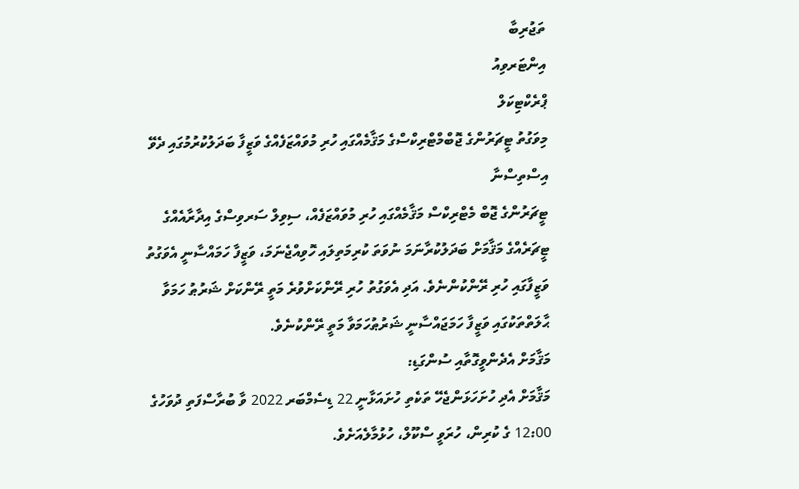ތަޖުރިބާ
އިންޓަރވިއު
ޕްރެކްޓިކަލް
މިވަގުތު ޓީޗަރުންގެ ޖޮބްމްޓްރިކްސްގެ މަޤާމެއްގައި ހުރި މުވައްޒަފެއްގެ ވަޒީފާ ބަދަލުކުރުމުގައި ދެވޭ އިސްތިސްނާ
ޓީޗަރުންގެ ޖޮބް މެޓްރިކްސް މަޤާމެއްގައި ހުރި މުވައްޒަފެއް، ސިވިލް ސަރވިސްގެ އިދާރާއެއްގެ ޓީޗަރެއްގެ މަޤާމަށް ބަދަލުކުރާނަމަ ނުވަތަ ކުރިމަތިލައި ހޮވިއްޖެނަމަ، ވަޒީފާ ހަމައްސާނީ އެވަގުތު ވަޒީފާގައި ހުރި ރޭންކުންނެވެ. އަދި އެވަގުތު ހުރި ރޭންކަށްވުރެ މަތީ ރޭންކަށް ޝަރުޠު ހަމަވާ ޙާލަތްތަކުގައި ވަޒީފާ ހަމަޖައްސާނީ ޝަރުޠުހަމަވާ މަތީ ރޭންކުނެވެ.
މަޤާމަށް އެދެންވީގޮތާއި ސުންގަޑި:
މަޤާމަށް އެދި ހުށަހަޅަންޖެހޭ ތަކެތި ހުށައަޅާނީ 22 ޑިސެމްބަރ 2022 ވާ ބުރާސްފަތި ދުވަހުގެ 12:00 ގެ ކުރިން، ހުރަވީ ސްކޫލް، ހުޅުމާލެއަށެވެ.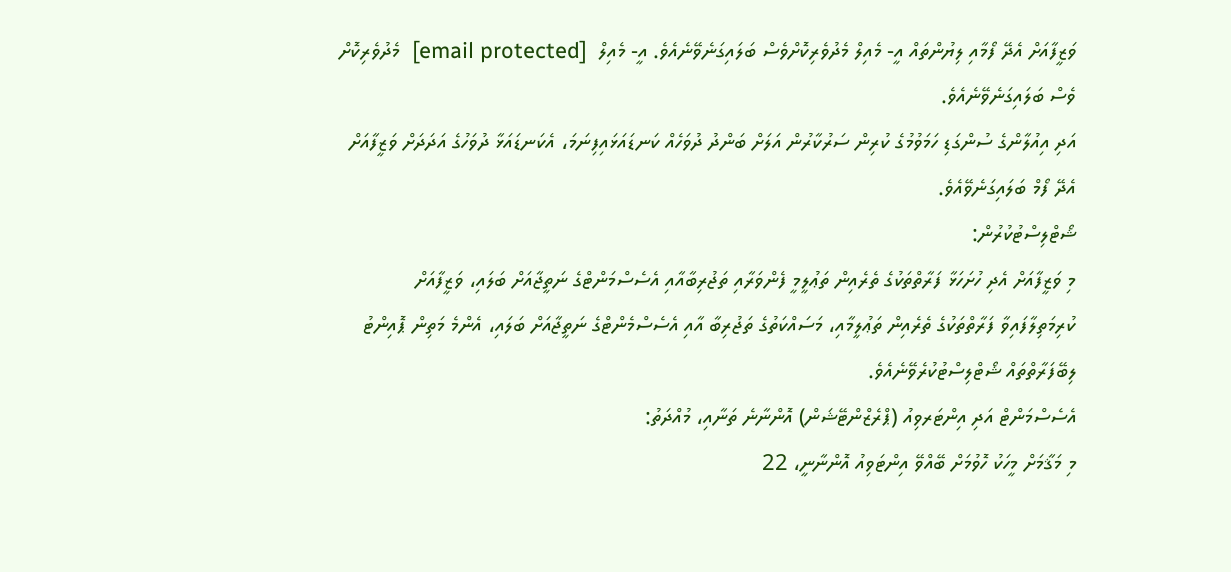ވަޒީފާއަށް އެދޭ ފޯމާއި ލިޔުންތައް އީ- މެއިލް މެދުވެރިކޮށްވެސް ބަލައިގަނެވޭނެއެވެ. އީ- މެއިލް  [email protected]  މެދުވެރިކޮށް ވެސް ބަލައިގަނެވޭނެއެވެ.
އަދި އިއުލާންގެ ސުންގަޑި ހަމަވުމުގެ ކުރިން ސަރުކާރުން އަލަށް ބަންދު ދުވަހެއް ކަނޑައަޅައިފިނަމަ، އެކަނޑައަޅާ ދުވަހުގެ އަދަދަށް ވަޒީފާއަށް އެދޭ ފޯމް ބަލައިގަނެވޭއެވެ.
ޝޯޓްލިސްޓުކުރުން:
މި ވަޒީފާއަށް އެދި ހުށަހަޅާ ފަރާތްތަކުގެ ތެރެއިން ތަޢުލީމީ ފެންވަރާއި ތަޖުރިބާއާއި އެސެސްމަންޓްގެ ނަތީޖާއަށް ބަލައި، ވަޒީފާއަށް ކުރިމަތިލާފައިވާ ފަރާތްތަކުގެ ތެރެއިން ތަޢުލީމާއި، މަސައްކަތުގެ ތަޖުރިބާ އާއި އެސެސްމެންޓްގެ ނަތީޖާއަށް ބަލައި، އެންމެ މަތިން ޕޮއިންޓު ލިބޭފަރާތްތައް ޝޯޓްލިސްޓުކުރެވޭނެއެވެ.
އެސެސްމަންޓް އަދި އިންޓަރވިއު (ޕްރެޒްންޓޭޝަން) އޮންނާނެ ތަނާއި، މުއްދަތު:
މި މަޤާމަށް މީހަކު ހޮވުމަށް ބޭއްވޭ އިންޓަވިއު އޮންނާނީ، 22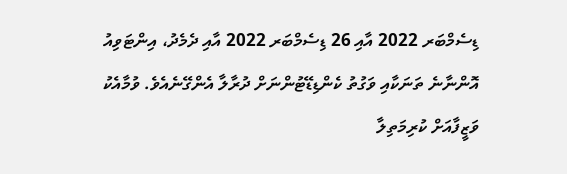ޑިސެމްބަރ 2022 އާއި 26 ޑިސެމްބަރ 2022 އާއި ދެމެދު، އިންޓަވިއު އޮންނާނެ ތަނަކާއި ވަގުތު ކެންޑިޑޭޓުންނަށް ދުރާލާ އެންގޭނެއެވެ. ވުމާއެކު ވަޒީފާއަށް ކުރިމަތިލާ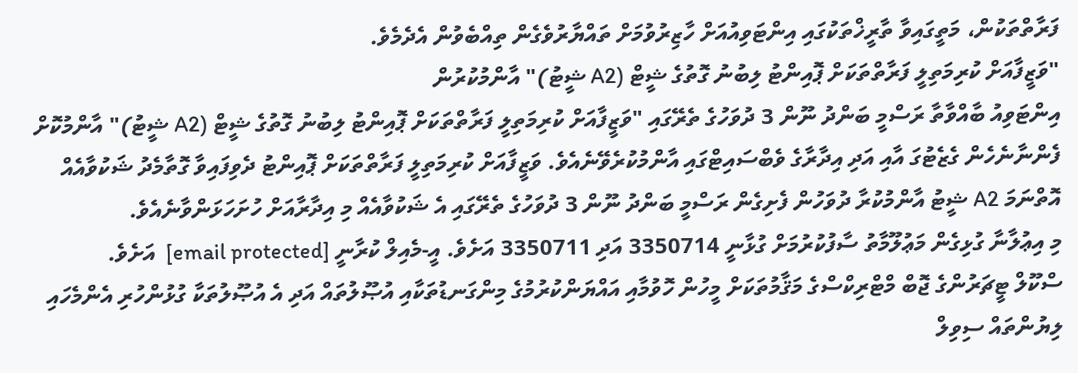ފަރާތްތަކުން، މަތީގައިވާ ތާރީޚްތަކުގައި އިންޓަވިއުއަށް ހާޒިރުވުމަށް ތައްޔާރުވެގެން ތިއްބެވުން އެދެމެވެ.
"ވަޒީފާއަށް ކުރިމަތިލީ ފަރާތްތަކަށް ޕޮއިންޓު ލިބުނު ގޮތުގެ ޝީޓް (A2 ޝީޓު)" އާންމުކުރުން
އިންޓަވިއު ބާއްވާތާ ރަސްމީ ބަންދު ނޫން 3 ދުވަހުގެ ތެރޭގައި "ވަޒީފާއަށް ކުރިމަތިލީ ފަރާތްތަކަށް ޕޮއިންޓު ލިބުނު ގޮތުގެ ޝީޓް (A2 ޝީޓު)" އާންމުކޮށް ފެންނާނެހެން ގެޒެޓުގަ އާއި އަދި އިދާރާގެ ވެބްސައިޓްގައި އާންމުކުރެވޭނެއެވެ. ވަޒީފާއަށް ކުރިމަތިލީ ފަރާތްތަކަށް ޕޮއިންޓު ދެވިފައިވާ ގޮތާމެދު ޝަކުވާއެއް އޮތްނަމަ A2 ޝީޓު އާންމުކުރާ ދުވަހުން ފެށިގެން ރަސްމީ ބަންދު ނޫން 3 ދުވަހުގެ ތެރޭގައި އެ ޝަކުވާއެއް މި އިދާރާއަށް ހުށަހަޅަންވާނެއެވެ.
މި އިޢުލާނާ ގުޅިގެން މަޢުލޫމާތު ސާފުކުރުމަށް ގުޅާނީ 3350714 އަދި 3350711 އަށެވެ. އީ-މެއިލް ކުރާނީ [email protected]  އަށެވެ.
ސްކޫލް ޓީޗަރުންގެ ޖޮބް މްޓްރިކްސްގެ މަޤާމުތަކަށް މީހުން ހޮވުމާއި އައްޔަންކުރުމުގެ މިންގަނޑުތަކާއި އުޞޫލުތައް އަދި އެ އުޞޫލުތަކާ ގުޅުންހުރި އެންމެހައި ލިޔުންތައް ސިވިލް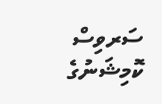ސަރވިސް ކޮމިޝަނުގެ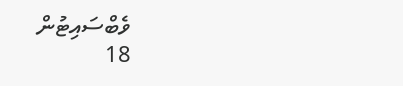ވެބްސައިޓުން
18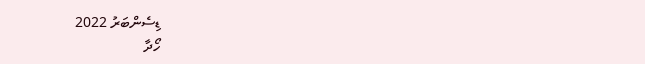ޑިސެންބަރު 2022
ހޯދާ